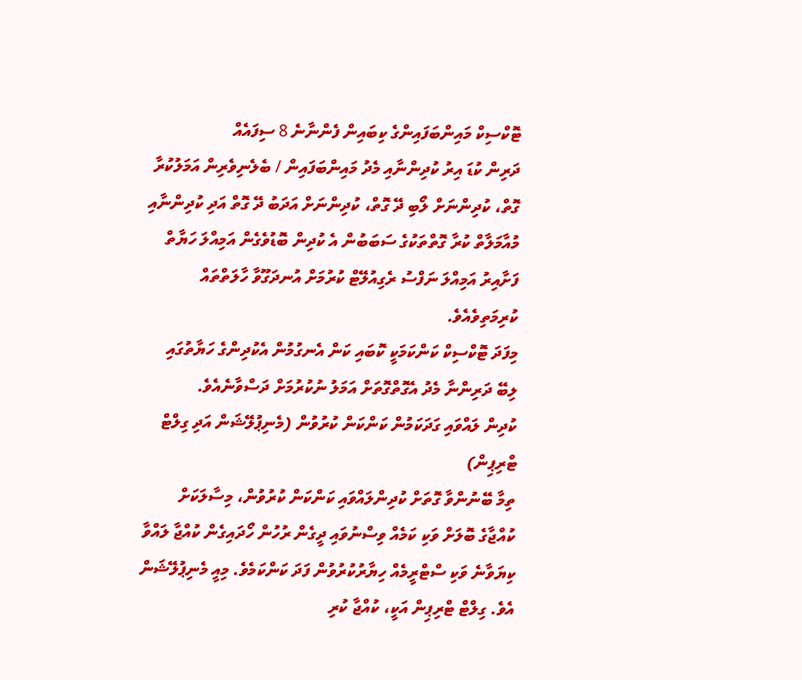ޓޮކްސިކް މައިންބަފައިންގެ ކިބައިން ފެންނާނެ 8 ސިފައެއް
ދަރިން ކުޑަ އިރު ކުދިންނާއި މެދު މައިންބަފައިން / ބެލެނިވެރިން އަމަލުކުރާ ގޮތް، ކުދިންނަށް ލޯބި ދޭ ގޮތް، ކުދިންނަށް އަދަބު ދޭ ގޮތް އަދި ކުދިންނާއި މުއާމަލާތް ކުރާ ގޮތްތަކުގެ ސަބަބުން އެ ކުދިން ބޮޑުވެގެން އަމިއްލަ ހަޔާތް ފަށާއިރު އަމިއްލަ ނަފްސު ރެގިއުލޭޓް ކުރުމަށް އުނދަގޫވާ ހާލަތްތައް ކުރިމަތިވެއެވެ.
މިފަދަ ޓޮކްސިކް ކަންކަމަކީ ކޮބައި ކަން އެނގުމުން އެކުދިންގެ ހަޔާތުގައި ލިބޭ ދަރިންނާ މެދު އެގޮތްގޮތަށް އަމަލު ނުކުރުމަށް ދަސްވާނެއެވެ.
ކުދިން ލައްވައި ގަދަކަމުން ކަންކަން ކުރުވުން (މެނިޕުލޭޝަން އަދި ގިލްޓް ޓްރިޕިން)
ތިމާ ބޭނުންވާ ގޮތަށް ކުދިންލައްވައި ކަންކަން ކުރުވުން، މިސާލަކަށް ކުއްޖާގެ ބޮލަށް ވަކި ކަމެއް ވިސްނުވައި ދީގެން ރުހުން ހޯދައިގެން ކުއްޖާ ލައްވާ ކިޔަވާނެ ވަކި ސްޓްރީމެއް ހިޔާރުކުރުވުން ފަދަ ކަންކަމެވެ. މިއީ މެނިޕުލޭޝަން އެވެ. ގިލްޓް ޓްރިޕިން އަކީ، ކުއްޖާ ކުރި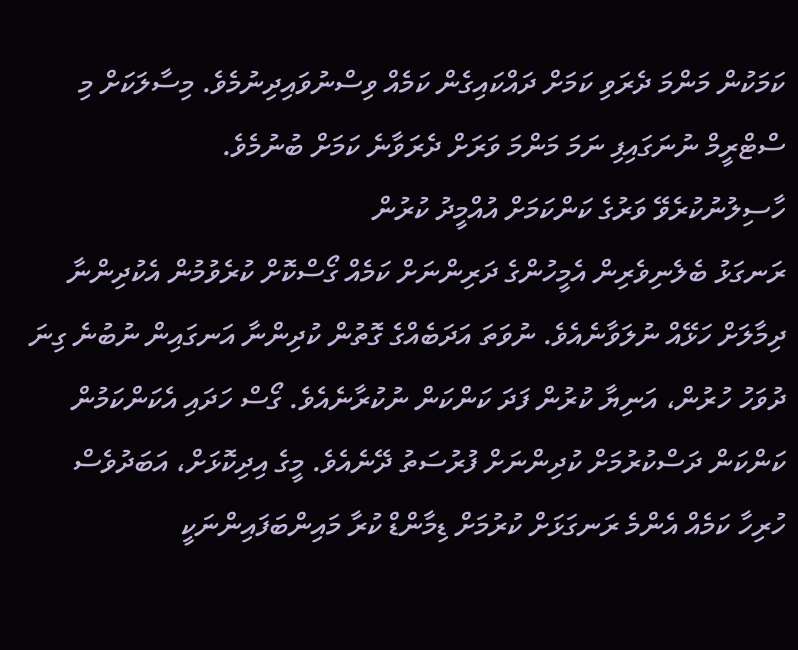ކަމަކުން މަންމަ ދެރަވި ކަމަށް ދައްކައިގެން ކަމެއް ވިސްނުވައިދިނުމެވެ. މިސާލަކަށް މި ސްޓްރީމް ނުނަގައިފި ނަމަ މަންމަ ވަރަށް ދެރަވާނެ ކަމަށް ބުނުމެވެ.
ހާސިލުނުކުރެވޭ ވަރުގެ ކަންކަމަށް އުއްމީދު ކުރުން
ރަނގަޅު ބެލެނިވެރިން އެމީހުންގެ ދަރިންނަށް ކަމެއް ގޯސްކޮށް ކުރެވުމުން އެކުދިންނާ ދިމާލަށް ހަޅޭއް ނުލަވާނެއެވެ. ނުވަތަ އަދަބެއްގެ ގޮތުން ކުދިންނާ އަނގައިން ނުބުނެ ގިނަ ދުވަހު ހުރުން، އަނިޔާ ކުރުން ފަދަ ކަންކަން ނުކުރާނެއެވެ. ގޯސް ހަދައި އެކަންކަމުން ކަންކަން ދަސްކުރުމަށް ކުދިންނަށް ފުރުސަތު ދޭނެއެވެ. މީގެ އިދިކޮޅަށް، އަބަދުވެސް ހުރިހާ ކަމެއް އެންމެ ރަނގަޅަށް ކުރުމަށް ޑިމާންޑް ކުރާ މައިންބަފައިންނަކީ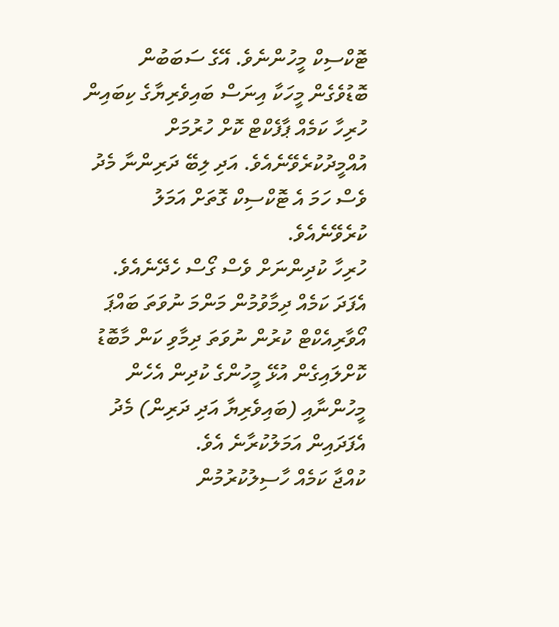ޓޮކްސިކް މީހުންނެވެ. އޭގެ ސަބަބުން ބޮޑުވެގެން މީހަކާ އިނަސް ބައިވެރިޔާގެ ކިބައިން ހުރިހާ ކަމެއް ޕާފެކްޓް ކޮށް ހުރުމަށް އުއްމީދުކުރެވޭނެއެވެ. އަދި ލިބޭ ދަރިންނާ މެދު ވެސް ހަމަ އެ ޓޮކްސިކް ގޮތަށް އަމަލު ކުރެވޭނެއެވެ.
ހުރިހާ ކުދިންނަށް ވެސް ގޯސް ހެދޭނެއެވެ. އެފަދަ ކަމެއް ދިމާވުމުން މަންމަ ނުވަތަ ބައްޕަ އޯވާރިއެކްޓް ކުރުން ނުވަތަ ދިމާވި ކަން މާބޮޑު ކޮށްލައިގެން އުޅޭ މީހުންގެ ކުދިން އެހެން މީހުންނާއި (ބައިވެރިޔާ އަދި ދަރިން) މެދު އެފަދައިން އަމަލުކުރާނެ އެވެ.
ކުއްޖާ ކަމެއް ހާސިލުކުރުމުން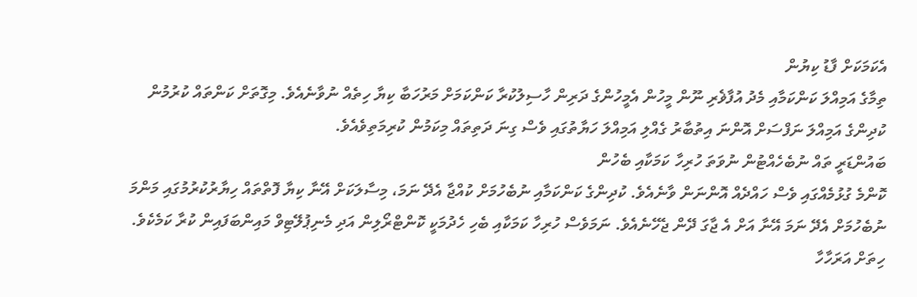އެކަމަކަށް ފާޑު ކިޔުން
ތިމާގެ އަމިއްލަ ކަންކަމާއި މެދު އުފާޥެރި ނޫން މީހުން އެމީހުންގެ ދަރިން ހާސިލުކުރާ ކަންކަމަށް މަރުހަބާ ކިޔާ ހިތެއް ނުވާނެއެވެ. މިގޮތަށް ކަންތައް ކުރުމުން ކުދިންގެ އަމިއްލަ ނަފްސަށް އޮންނަ އިތުބާރު ގެއްލި އަމިއްލަ ހަޔާތުގައި ވެސް ގިނަ ދަތިތައް މިކަމުން ކުރިމަތިވެއެވެ.
ބައުންޑަރީ ތައް ނުބެހެއްޓުން ނުވަތަ ހުރިހާ ކަމަކާއި ބެހުން
ކޮންމެ ގުޅުމެއްގައި ވެސް ހައްދެއް އޮންނަން ވާނެއެވެ. ކުދިންގެ ކަންކަމާއި ނުބެހުމަށް ކުއްޖާ އެދޭ ނަމަ، މިސާލަކަށް އޭނާ ކިޔާ ފޮތްތައް ހިޔާރުކުރުމުގައި މަންމަ ނުބެހުމަށް އެދޭ ނަމަ އޭނާ އަށް އެ ޖާގަ ދޭން ޖެހޭނެއެވެ. ނަމަވެސް ހުރިހާ ކަމަކާއި ބެހި ހެދުމަކީ ކޮންޓްރޯލިން އަދި މެނިޕުލޭޓިވް މައިންބަފައިން ކުރާ ކަމެކެވެ.
ހިތަށް އަރަހާހާ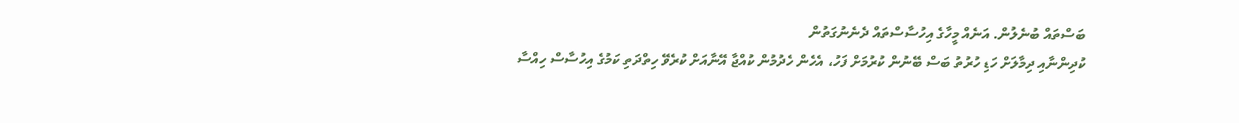ބަސްތައް ބުނެލުން. އަނެއް މީހާގެ އިހުސާސްތައް ދެނެނުގަތުން
ކުދިންނާއި ދިމާލަށް ހަޑި ހުރުތު ބަސް ބޭނުން ކުރުމަށް ފަހު، އެހެން ހެދުމުން ކުއްޖާ އޭނާއަށް ކުރެވޭ ހިތްދަތި ކަމުގެ އިހުސާސް ހިއްސާ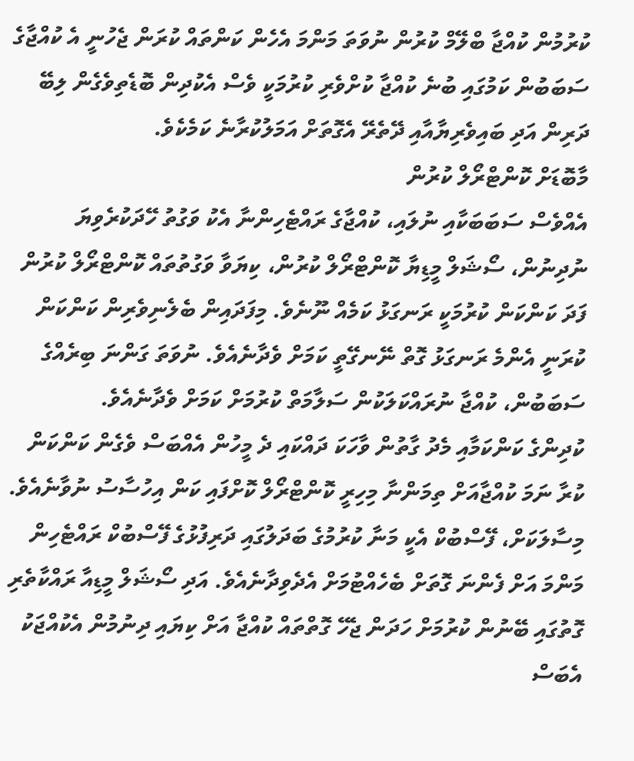ކުރުމުން ކުއްޖާ ބްލޭމް ކުރުން ނުވަތަ މަންމަ އެހެން ކަންތައް ކުރަން ޖެހުނީ އެ ކުއްޖާގެ ސަބަބުން ކަމުގައި ބުނެ ކުއްޖާ ކުށްވެރި ކުރުމަކީ ވެސް އެކުދިން ބޮޑެތިވެގެން ލިބޭ ދަރިން އަދި ބައިވެރިޔާއާއި ދޭތެރޭ އެގޮތަށް އަމަލުކުރާނެ ކަމެކެވެ.
މާބޮޑަށް ކޮންޓްރޯލް ކުރުން
އެއްވެސް ސަބަބަކާއި ނުލައި، ކުއްޖާގެ ރައްޓެހިންނާ އެކު ވަގުތު ހޭދަކުރެވިޔަ ނުދިނުން، ސޯޝަލް މީޑިޔާ ކޮންޓްރޯލް ކުރުން، ކިޔަވާ ވަގުތުތައް ކޮންޓްރޯލް ކުރުން ފަދަ ކަންކަން ކުރުމަކީ ރަނގަޅު ކަމެއް ނޫނެވެ. މިފަދައިން ބެލެނިވެރިން ކަންކަން ކުރަނީ އެންމެ ރަނގަޅު ގޮތް ނޭނގޭތީ ކަމަށް ވެދާނެއެވެ. ނުވަތަ ގަންނަ ބިރެއްގެ ސަބަބުން، ކުއްޖާ ނުރައްކަލަކުން ސަލާމަތް ކުރުމަށް ކަމަށް ވެދާނެއެވެ.
ކުދިންގެ ކަންކަމާއި މެދު ގާތުން ވާހަކަ ދައްކައި ދެ މީހުން އެއްބަސް ވެގެން ކަންކަން ކުރާ ނަމަ ކުއްޖާއަށް ތިމަންނާ މިހިރީ ކޮންޓްރޯލް ކޮށްފައި ކަން އިހުސާސު ނުވާނެއެވެ. މިސާލަކަށް، ފޭސްބުކް އެކީ މަނާ ކުރުމުގެ ބަދަލުގައި ދަރިފުޅުގެ ފޭސްބުކް ރައްޓެހިން މަންމަ އަށް ފެންނަ ގޮތަށް ބެހެއްޓުމަށް އެދެވިދާނެއެވެ. އަދި ސޯޝަލް މީޑިއާ ރައްކާތެރި ގޮތުގައި ބޭނުން ކުރުމަށް ހަދަން ޖެހޭ ގޮތްތައް ކުއްޖާ އަށް ކިޔައި ދިނުމުން އެކުއްޖަކު އެބަސް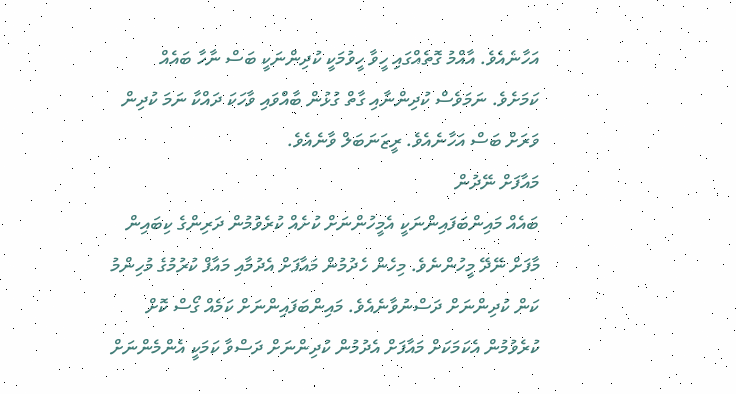އަހާނެއެވެ. އާއްމު ގޮތެއްގައި ހީވާ ހީވުމަކީ ކުދިންނަކީ ބަސް ނާހާ ބައެއް ކަމަށެވެ. ނަމަވެސް ކުދިންނާއި ގާތް ގުޅުން ބާއްވައި ވާހަކަ ދައްކާ ނަމަ ކުދިން ވަރަށް ބަސް އަހާނެއެވެ. ރީޒަނަބަލް ވާނެއެވެ.
މައާފަށް ނޭދުން
ބައެއް މައިންބަފައިންނަކީ އެމީހުންނަށް ކުށެއް ކުރެވުމުން ދަރިންގެ ކިބައިން މާފަށް ނޭދޭ މީހުންނެވެ. މިހެން ހެދުމުން މައާފަށް އެދުމާއި މައާފް ކުރުމުގެ މުހިންމު ކަން ކުދިންނަށް ދަސްނުވާނެއެވެ. މައިންބަފައިންނަށް ކަމެއް ގޯސް ކޮށް ކުރެވުމުން އެކަމަކަށް މައާފަށް އެދުމުން ކުދިންނަށް ދަސްވާ ކަމަކީ އެންމެންނަށް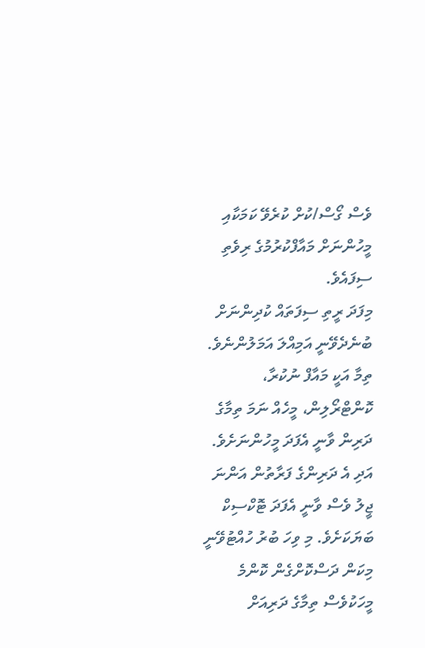ވެސް ގޯސް/ކުށް ކުރެވޭ ކަމަކާއި މީހުންނަށް މައާފްކުރުމުގެ ރިވެތި ސިފައެވެ.
މިފަދަ ރީތި ސިފަތައް ކުދިންނަށް ބުނެދެވޭނީ އަމިއްލަ އަމަލުންނެވެ. ތިމާ އަކީ މައާފް ނުކުރާ، ކޮންޓްރޯލިން، މީހެއް ނަމަ ތިމާގެ ދަރިން ވާނީ އެފަދަ މީހުންނަށެވެ. އަދި އެ ދަރިންގެ ފަރާތުން އަންނަ ޖީލު ވެސް ވާނީ އެފަދަ ޓޮކްސިކް ބަޔަކަށެވެ. މި ވިހަ ބުރު ހުއްޓުވޭނީ މިކަން ދަސްކޮށްގެން ކޮންމެ މީހަކުވެސް ތިމާގެ ދަރިއަށް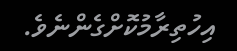އިހުތިރާމުކޮށްގެންނެވެ.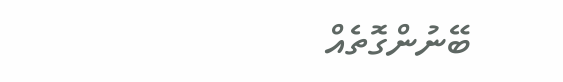ބޭނުންގޮތެއް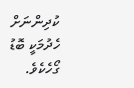ކުދިންނަށް ހެދުމަކީ ބޮޑު ގޯހެކެވެ.